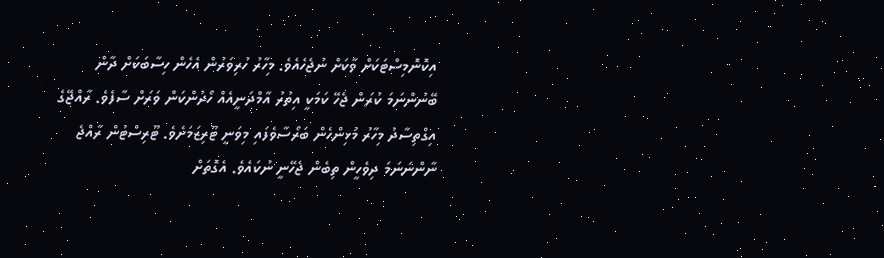އިކޮނޮމިސްޓަކަށް ވާކަށް ނުޖެހެއެވެ. މިހާރު ހުރިވަރުން އެހެން ހިސާބަކަށް ދާން ބޭނުންނަމަ ކުރަން ޖެހޭ ކަމަކީ އިތުރު އާމްދަނީއެއް ހޯދުންކަން ވަރަށް ސާފެވެ. ރާއްޖޭގެ އިގްތިސާދު މިހާރު މުޅިންހެން ބަރޯސާވެފައި މިވަނީ ޓޫރިޒަމަށެވެ. ޓޫރިސްޓުން ރާއްޖެ ނާންނަނަމަ ދިވެހީން ތިބެން ޖެހޭނީ ނުކައެވެ. އެގޮތަށް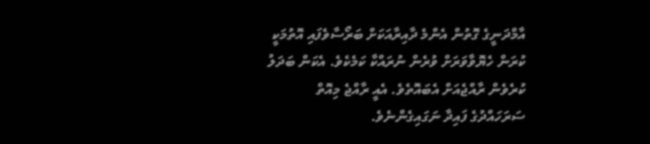އާމްދަނީގެ ގޮތުން އެންމެ ދާއިރާއަކަށް ބަރޯސާވެފައި އޮތުމަކީ ކުރަން ހެޔޮވާވަރަށް ވުރެން ނުރައްކާ ކަމެކެވެ. އެކަން ބަދަލު ކުރެވެން ރާއްޖެއަށް އެބައޮތެވެ. އެއީ ރާއްޖެ މިއޮތް ސަރަހައްދުގެ ފައިދާ ނަގައިގެންނެވެ.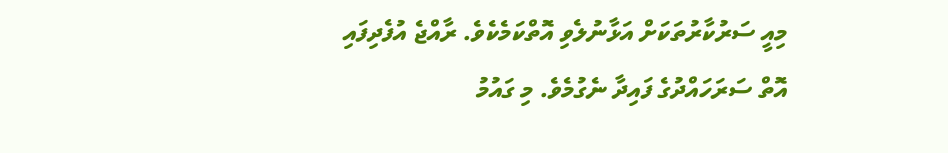މިއީ ސަރުކާރުތަކަށް އަޅާނުލެވި އޮތްކަމެކެވެ. ރާއްޖެ އުފެދިފައި އޮތް ސަރަހައްދުގެ ފައިދާ ނެގުމެވެ. މި ގައުމު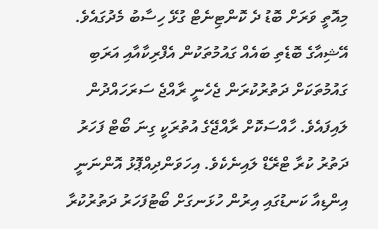މިއޮތީ ވަރަށް ބޮޑު ދެ ކޮންޓިނެޓް ގުޅޭ ހިސާބު މެދުގައެވެ. އޭޝިއާގެ ބޮޑެތި ބައެއް ގައުމުތަކުން އެފްރިކާއާއި އަރަބި ގައުމުތަކަށް ދަތުރުކުރަން ޖެހެނީ ރާއްޖެ ސަރަހައްދުން ލައިފައެވެ. ހާއްސަކޮށް ރާއްޖޭގެ އުތުރަކީ ގިނަ ބޯޓް ފަހަރު ދަތުރު ކުރާ ޓްރޭޑް ލައިނެކެވެ. އިހަވަންދިއްޕޮޅު އޮންނަނީ އިންޑިއާ ކަނޑުގައި އިރުން ހުޅަނގަށް ބޯޓުފަހަރު ދަތުރުކުރާ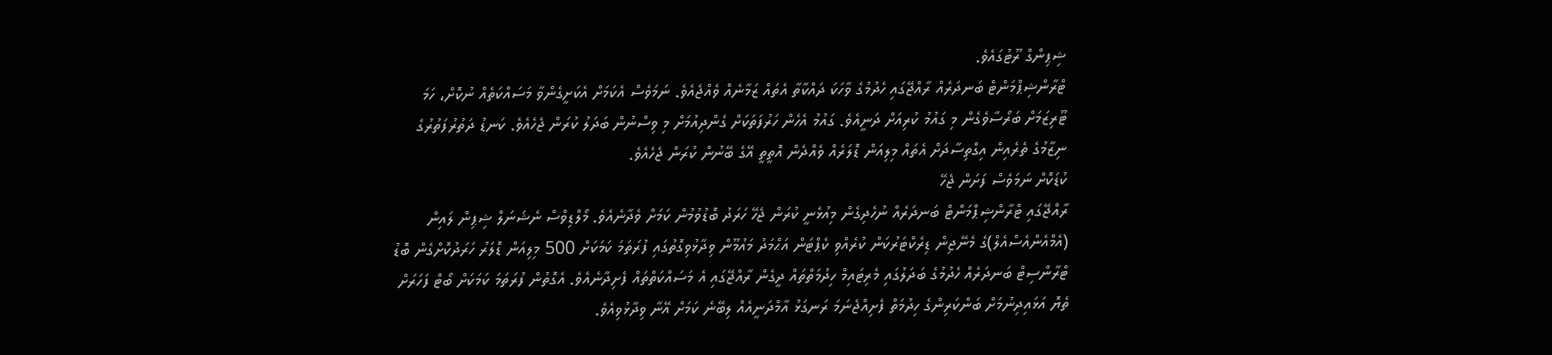ޝިޕިންގް ރޫޓުގައެވެ.
ޓްރާންޝިޕްމަންޓް ބަނދަރެއް ރާއްޖޭގައި ހެދުމުގެ ވާހަކަ ދައްކާތާ އެތައް ޒަމާނެއް ވެއްޖެއެވެ. ނަމަވެސް އެކަމަށް އެކަށީގެންވާ މަސައްކަތެއް ނުކޮށް، ހަމަ ޓޫރިޒަމަށް ބަރޯސާވެގެން މި ގައުމު ކުރިއަށް ދަނީއެވެ. ގައުމު އެހެން ހަރުފަތަކަށް ގެންދިއުމަށް މި ވިސްނުން ބަދަލު ކުރަން ޖެހެއެވެ. ކަނޑު ދަތުރުފަތުރުގެ ނިޒާމުގެ ތެރެއިން އިގްތިސާދަށް އެތައް މިލިއަން ޑޮލަރެއް ވެއްދެން އޮތީތީ އޭގެ ބޭނުން ކުރަން ޖެހެއެވެ.
ކުޑަކޮށް ނަމަވެސް ފަށަން ޖެހޭ
ރާއްޖޭގައި ޓްރާންޝިޕްމަންޓް ބަނދަރެއް ނުހެދިގެން މިއުޅެނީ ކުރަން ޖެހޭ ހަރަދު ބޮޑުވުމުން ކަމަށް ވެދާނެއެވެ. މޯލްޑިވްސް ނެޝަނަލް ޝިޕިން ލައިން (އެމްއެންއެސްއެލް)ގެ މެނޭޖިން ޑިރެކްޓަރުކަން ކުރެއްވި ކެޕްޓަން އަޙްމަދު މައުމޫން ވިދާޅުވިގޮތުގައި ފުރަތަމަ ކަމަކަށް 500 މިލިއަން ޑޮލަރު ހަރަދުކޮށްގެން ބޮޑު ޓްރާންސިޓް ބަނދަރެއް ހެދުމުގެ ބަދަލުގައި މެރިޓައިމް ހިދުމަތްތައް ދީގެން ރާއްޖޭގައި އެ މަސައްކަތްތައް ފެށިދާނެއެވެ. އެގޮތުން ފުރަތަމަ ކަމަކަށް ބޯޓް ފަހަރަށް ތެޔޮ އަޅައިދިނުމަށް ބަންކަރިންގެ ހިދުމަތް ފެށިއްޖެނަމަ ރަނގަޅު އާމްދަނީއެއް ލިބޭނެ ކަމަށް އޭނާ ވިދާޅުވިއެވެ.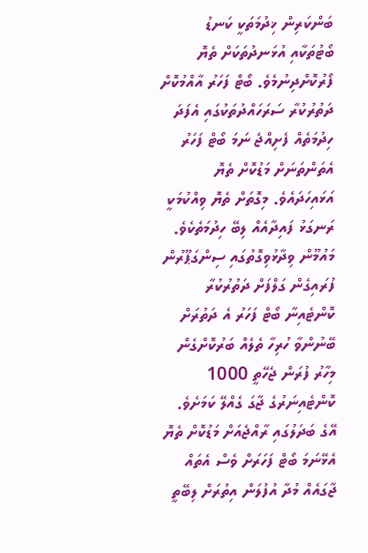ބަންކަރިން ޚިދުމަތަކީ ކަނޑު ބޯޓުތަކާއި އުޅަނދުތަކަށް ތެޔޮ ފޯރުކޮށްދިނުމެވެ. ބޯޓް ފަހަރު އާއްމުކޮށް ދަތުރުކުރާ ސަރަހައްދުތަކުގައި އެފަދަ ހިދުމަތެއް ފެށިއްޖެ ނަމަ ބޯޓް ފަހަރު އެތަންތަނަށް މަޑުކޮށް ތެޔޮ އަޅައިހަދައެވެ. މިގޮތަށް ތެޔޮ ވިއްކުމަކީ ރަނގަޅު ފައިދާއެއް ލިބޭ ހިދުމަތެކެވެ.
މައުމޫން ވިދާޅުވިގޮތުގައި ސިންގަޕޫރުން ފުރައިގެން ގަލްފަށް ދަތުރުކުރާ ކޮންޓެއިނާ ބޯޓް ފަހަރު އެ ދަތުރަށް ބޭނުންވާ ހުރިހާ ތެލެއް ބަރުކޮށްގެން މިހާރު ފުރަން ޖެހޭތީ 1000 ކޮންޓެއިނަރުގެ ޖާގަ ގެއްލޭ ކަމަށެވެ. އޭގެ ބަދަލުގައި ރާއްޖެއަށް މަޑުކޮށް ތެޔޮ އެޅޭނަމަ ބޯޓް ފަހަރަށް ވެސް އެތައް ޖާގައެއް މުދާ އުފުލަން އިތުރަށް ލިބޭތީ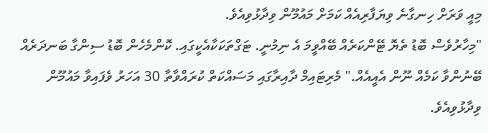މިއީ ވަރަށް ހިނގާނެ ވިޔަފާރިއެއް ކަމަށް މައުމޫން ވިދާޅުވިއެވެ.
"މިހާރުވެސް ބޮޑު ތެޔޮ ޓޭންކަރެއް ބޭއްވީމަ އެ ނިމުނީ. ޓަގްތަކަކާއެކީގައި. ކޮންމެހެން ބޮޑު ސިންގާ ބަނދަރެއް ބޭނުންވާ ކަމެއް ނޫން އެއީއެއް." މެރިޓައިމް ދާއިރާގައި މަސައްކަތް ކުރައްވާތާ 30 އަހަރު ވެފައިވާ މައުމޫން ވިދާޅުވިއެވެ.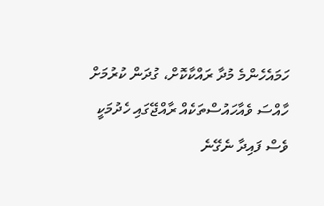ހަމައެހެންމެ މުދާ ރައްކާކޮށް، ގުދަން ކުރުމަށް ހާއްސަ ވެއާހައުސްތަކެއް ރާއްޖޭގައި ހެދުމަކީ ވެސް ފައިދާ ނެގޭނެ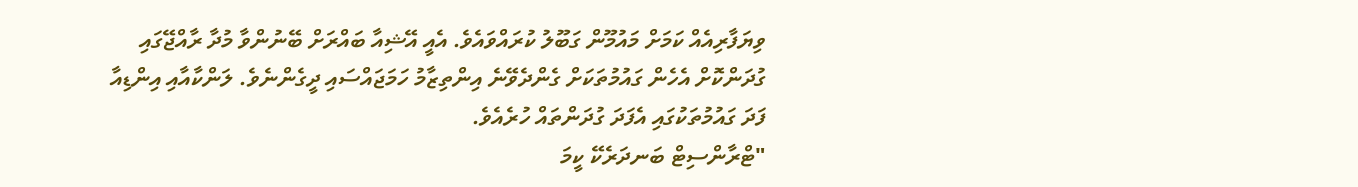ވިޔަފާރިއެއް ކަމަށް މައުމޫން ގަބޫލު ކުރައްވައެވެ. އެއީ އޭޝިއާ ބައްރަށް ބޭނުންވާ މުދާ ރާއްޖޭގައި ގުދަންކޮށް އެހެން ގައުމުތަކަށް ގެންދެވޭނެ އިންތިޒާމު ހަމަޖައްސައި ދީގެންނެވެ. ލަންކާއާއި އިންޑިއާ ފަދަ ގައުމުތަކުގައި އެފަދަ ގުދަންތައް ހުރެއެވެ.
"ޓްރާންސިޓް ބަނދަރެކޭ ކީމަ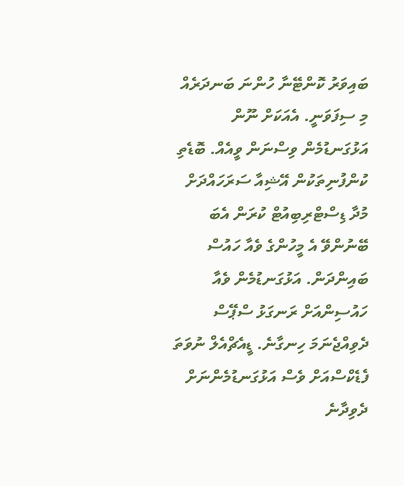ބައިވަރު ކޮންޓޭނާ ހުންނަ ބަނދަރެއް މި ސިފަވަނީ. އެއަކަށް ނޫން އަޅުގަނޑުމެން ވިސްނަން ވީއެއް. ބޮޑެތި ކުންފުނިތަކުން އޭޝިއާ ސަރަހައްދަށް މުދާ ޑިސްޓްރިބިއުޓް ކުރަން އެބަ ބޭނުންވޭ އެ މީހުންގެ ވެއާ ހައުސް ބައިންދަން. އަޅުގަނޑުމެން ވެއާ ހައުސިންއަށް ރަނގަޅު ސްޕޭސް ދެވިއްޖެނަމަ ހިނގާނެ. ޑީއެޗްއެލް ނުވަތަ ފެޑެކްސްއަށް ވެސް އަޅުގަނޑުމެންނަށް ދެވިދާނެ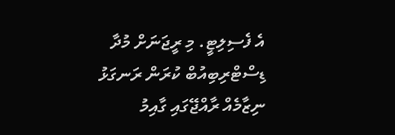އެ ފެސިލިޓީ. މި ރީޖަނަށް މުދާ ޑިސްޓްރިބިއުބް ކުރަން ރަނގަޅު ނިޒާމެއް ރާއްޖޭގައި ގާއިމު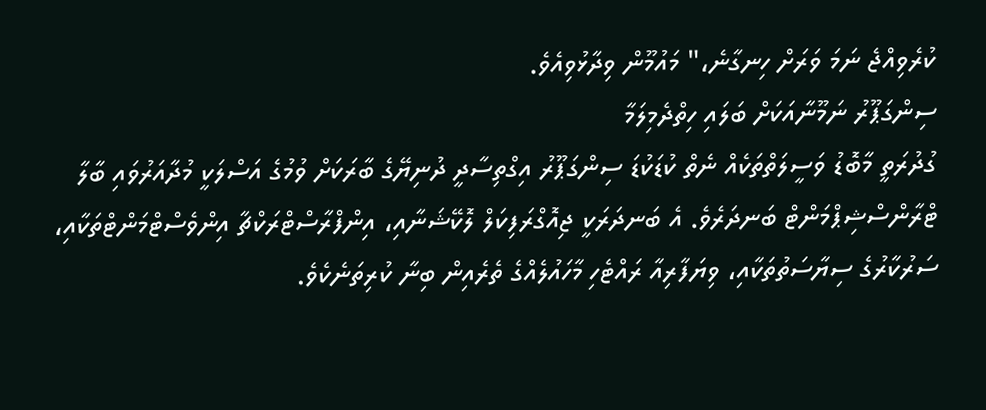ކުރެވިއްޖެ ނަމަ ވަރަށް ހިނގާނެ،" މައުމޫން ވިދާޅުވިއެވެ.
ސިންގަޕޫރު ނަމޫނާއަކަށް ބަލައި ހިތްދެމިލަމާ
ގުދުރަތީ މާބޮޑު ވަސީލަތްތަކެއް ނެތް ކުޑަކުޑަ ސިންގަޕޫރު އިގްތިސާދީ ދުނިޔޭގެ ބާރަކަށް ވުމުގެ އަސްލަކީ މުދާއަރުވައި ބާލާ ޓްރާންސްޝިޕްމަންޓް ބަނދަރެވެ. އެ ބަނދަރަކީ ޖިއޮގްރަފިކަލް ލޮކޭޝަނާއި، އިންފްރާސްޓްރަކްޗާ އިންވެސްޓްމަންޓްތަކާއި، ސަރުކާރުގެ ސިޔާސަތުތަކާއި، ވިޔަފާރިއާ ރައްޓެހި މާހައުލެއްގެ ތެރެއިން ބިނާ ކުރިތަނެކެވެ.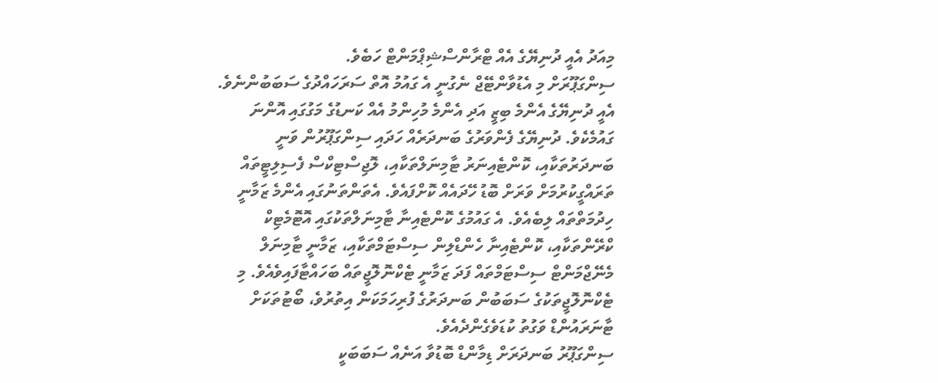މިއަދު އެއީ ދުނިޔޭގެ އެއް ޓްރާންސްޝިޕްމަންޓް ހަބެވެ.
ސިންގަޕޫރަށް މި އެޑުވާންޓޭޖް ނެގުނީ އެ ގައުމު އޮތް ސަރަހައްދުގެ ސަބަބުންނެވެ. އެއީ ދުނިޔޭގެ އެންމެ ބިޒީ އަދި އެންމެ މުހިންމު އެއް ކަނޑުގެ މަގުގައި އޮންނަ ގައުމެކެވެ. ދުނިޔޭގެ ފެންވަރުގެ ބަނދަރެއް ހަދައި ސިންގަޕޫރުން ވަނީ ބަނދަރުތަކާއި، ކޮންޓެއިނަރު ޓާމިނަލްތަކާއި، ލޮޖިސްޓިކްސް ފެސިލިޓީތައް ތަރައްގީކުރުމަށް ވަރަށް ބޮޑު ހޭދައެއް ކޮށްފައެވެ. އެތަންތަނުގައި އެންމެ ޒަމާނީ ހިދުމަތްތައް ލިބެއެވެ. އެ ގައުމުގެ ކޮންޓެއިނާ ޓާމިނަލްތަކުގައި އޮޓޮމެޓިކް ކްރޭންތަކާއި، ކޮންޓެއިނާ ހެންޑްލިން ސިސްޓަމްތަކާއި، ޒަމާނީ ޓާމިނަލް މެނޭޖްމަންޓް ސިސްޓަމްތައް ފަދަ ޒަމާނީ ޓެކްނޮލޮޖީތައް ބަހައްޓާފައިވެއެވެ. މި ޓެކްނޮލޮޖީތަކުގެ ސަބަބުން ބަނދަރުގެ ފުރިހަމަކަން އިތުރުވެ، ބޯޓުތަކަށް ޓާނަރައުންޑް ވަގުތު ކުޑަވެގެންދެއެވެ.
ސިންގަޕޫރު ބަނދަރަށް ޑިމާންޑް ބޮޑުވާ އަނެއް ސަބަބަކީ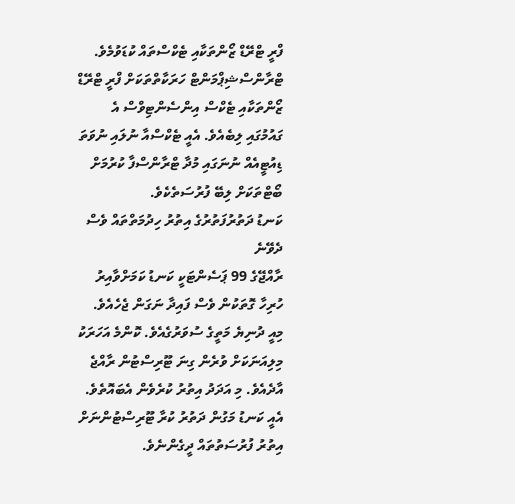ފްރީ ޓްރޭޑް ޒޯންތަކާއި ޓެކްސްތައް ކުޑަވުމެވެ. ޓްރާންސްޝިޕްމަންޓް ހަރަކާތްތަކަށް ފްރީ ޓްރޭޑް ޒޯންތަކާއި ޓެކްސް އިންސެންޓިވްސް އެ ގައުމުގައި ލިބެއެވެ. އެއީ ޓެކްސްއާ ނުލައި ނުވަތަ ޑިއުޓީއެއް ނުނަގައި މުދާ ޓްރާންސްފާ ކުރުމަށް ބޯޓްތަކަށް ލިބޭ ފުރުސަތެކެވެ.
ކަނޑު ދަތުރުފަތުރުގެ އިތުރު ހިދުމަތްތައް ވެސް ދެވޭނެ
ރާއްޖޭގެ 99 ޕަސެންޓަކީ ކަނޑު ކަމަށްވާއިރު ހުރިހާ ގޮތަކުން ވެސް ފައިދާ ނަގަން ޖެހެއެވެ. މިއީ ދުނިޔެ މަތީގެ ސުވަރުގެއެވެ. ކޮންމެ އަހަރަކު މިލިއަނަކަށް ވުރެން ގިނަ ޓޫރިސްޓުން ރާއްޖެ އާދެއެވެ. މި އަދަދު އިތުރު ކުރެވެން އެބައޮތެވެ. އެއީ ކަނޑު މަގުން ދަތުރު ކުރާ ޓޫރިސްޓުންނަށް އިތުރު ފުރުސަތުތައް ދީގެންނެވެ.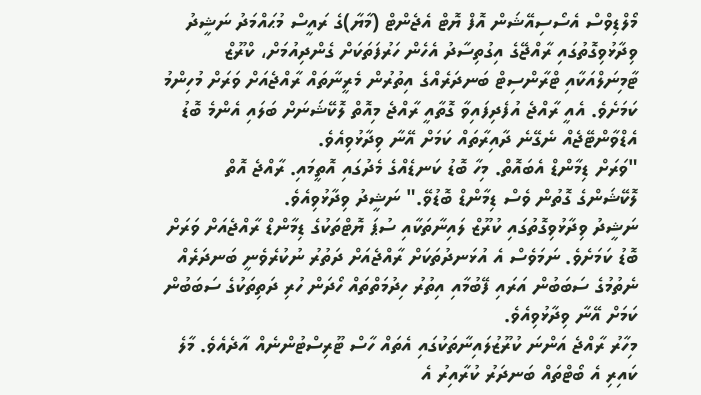މޯލްޑިވްސް އެސޯސިއޭޝަން އޮފް ޔޮޓް އެޖެންޓް (މާޔާ)ގެ ރައީސް މުޙައްމަދު ނަޝީދު ވިދާޅުވިގޮތުގައި ރާއްޖޭގެ އިގުތިސާދު އެހެން ހަރުފަތަކަށް ގެންދިއުމަށް، ކްރޫޒް ޓާމިނަލްއަކާއި ޓްރާންސިޓް ބަނދަރެއްގެ އިތުރުން މެރީނާތައް ރާއްޖެއަށް ވަރަށް މުހިންމު ކަމަށެވެ. އެއީ ރާއްޖެ އުފެދިފައިވާ ގޮތާއީ ރާއްޖެ މިއޮތް ލޮކޭޝަނަށް ބަލައި އެންމެ ބޮޑު އެޑްވާންޓޭޖެއް ނެގޭނެ ދާއިރާތައް ކަމަށް އޭނާ ވިދާޅުވިއެވެ.
"ވަރަށް ޑިމާންޑް އެބައޮތް. މިހާ ބޮޑު ކަނޑެއްގެ މެދުގައި އޮތީމައި. ރާއްޖެ އޮތް ލޮކޭޝަންގެ ގޮތުން ވެސް ޑިމާންޑް ބޮޑުވޭ." ނަޝީދު ވިދާޅުވިއެވެ.
ނަޝީދު ވިދާޅުވިގޮތުގައި ކުރޫޒް ލައިނާތަކާއި ސުޕަ ޔޮޓްތަކުގެ ޑިމާންޑް ރާއްޖެއަށް ވަރަށް ބޮޑު ކަމަށެވެ. ނަމަވެސް އެ އުޅަނދުތަކަށް ރާއްޖެއަށް ދަތުރު ނުކުރެވެނީ ބަނދަރެއް ނެތުމުގެ ސަބަބުން އަރައި ފޭބުމާއި އިތުރު ހިދުމަތްތައް ހޯދަން ހުރި ދަތިތަކުގެ ސަބަބުން ކަމަށް އޭނާ ވިދާޅުވިއެވެ.
މިހާރު ރާއްޖެ އަންނަ ކުރޫޒުލައިނާތަކުގައި އެތައް ހާސް ޓޫރިސްޓުންނެއް އާދެއެވެ. މާލެ ކައިރި އެ ބޯޓްތައް ބަނދަރު ކުރާއިރު އެ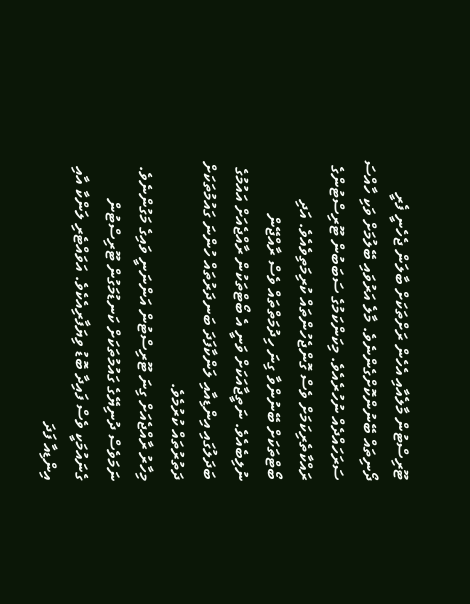ޓޫރިސްޓުން މާލެއާއި އެހެން ރަށްތަކަށް ބާލަން ޖެހެނީ ފެރީ ދޯނިތައް ބޭނުންކޮށްގެންނެވެ. މާލެ އަރުވައި ބޭލުމަށް ވަކި ހާއްސަ ސަރަހައްދެއް ނުހުރެއެވެ. މިކަންކަމުގެ ސަބަބުން ޓޫރިސްޓުންގެ ރައްކާތެރިކަމަށް ވެސް ގޮންޖެހުންތައް ކުރިމަތިވެއެވެ. އަދި ބޯޓްތަކަށް ބޭނުންވާ ގިނަ ހިދުމަތްތައް ވެސް ރާއްޖޭން ނުލިބެއެވެ. ނަތީޖާއަކަށް ވަނީ އެ ބޯޓްތަކުން ރާއްޖެއަށް އައުމުގެ ބަދަލުގައި އިންޑިއާއި ލަންކާފަދަ ބަނދަރުތައް ހުންނަ ގައުމުތަކަށް ދަތުރުތައް ކުރުމެވެ.
މިހާރު ރާއްޖެއަށް ގިނަ ޓޫރިސްޓުން އަންނަނީ ވައިގެ މަގުންނެވެ. ނަމަވެސް ދުނިޔޭގެ ގައުމުތަކަށް ކަނޑުމަގުން ޓޫރިސްޓުން ގެނައުމަކީ ވެސް ފައިދާ ބޮޑު ވިޔަފާރިއެކެވެ. އަވައްޓެރި ލަންކާ އާއި އިންޑިއާ ފަދަ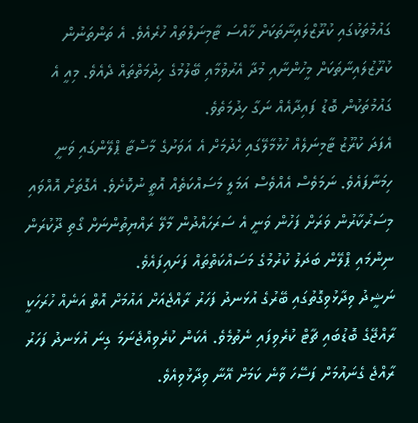ގައުމުތަކުގައި ކުރޫޒްލައިނާތަކަށް ޚާއްސަ ޓާމިނަލްތައް ހުރެއެވެ. އެ ތަންތަނުން ކުރޫޒުލައިނާތަކަށް މީހުންނާއި މުދާ އެރުވުމާއި ބޭލުމުގެ ހިދުމަތްތައް ދެއެވެ. މިއީ އެ ގައުމުތަކުން ބޮޑު ފައިދާއެއް ނަގާ ހިދުމަތެވެ.
އެފަދަ ކުރޫޒު ޓާމިނަލެއް ހުޅުމާލޭގައި ހެދުމަށް އެ އަވަށުގެ މާސްޓާ ޕްލޭންގައި ވަނީ ހިމަނާފައެވެ. ނަމަވެސް އެއްވެސް އަމަލީ މަސައްކަތެއް އޮތީ ނުކޮށެވެ. އެގޮތަށް އޮއްވައި މިސަރުކާރުން ވަރަށް ފަހުން ވަނީ އެ ސަރަހައްދުން މާލޭ ރައްޔިތުންނަށް ގޯތި ދޫކުރަން ނިންމައި ޕްލޭން ބަދަލު ކުރުމުގެ މަސައްކަތްތައް ފަށައިފައެވެ.
ނަޝީދު ވިދާޅުވިގޮތުގައި ބޭރުގެ އުޅަނދު ފަހަރު ރާއްޖެއަށް އައުމަށް އޮތް އަނެއް ހުރަހަކީ ރާއްޖޭގެ ބޮޑުބައި ޗާޓް ކުރެވިފައި ނެތުމެވެ. އެކަން ކުރެވިއްޖެނަމަ ގިނަ އުޅަނދު ފަހަރު ރާއްޖެ ގެނައުމަށް ފަސޭހަ ވާނެ ކަމަށް އޭނާ ވިދާޅުވިއެވެ.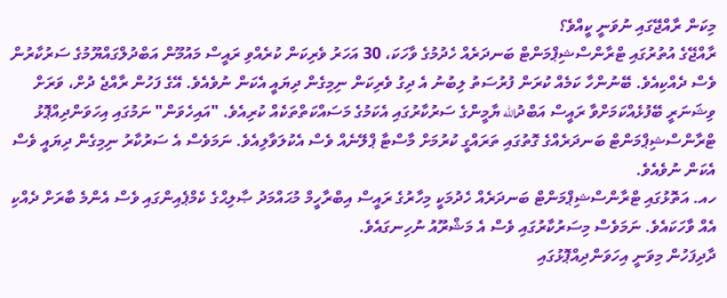މިކަން ރާއްޖޭގައި ނުވަނީ ކީއްވެ؟
ރާއްޖޭގެ އުތުރުގައި ޓްރާންސްޝިޕްމަންޓް ބަނދަރެއް ހެދުމުގެ ވާހަކަ، 30 އަހަރު ވެރިކަން ކުރެއްވި ރައީސް މައުމޫން އަބްދުލްގައްޔޫމުގެ ސަރުކާރުން ވެސް ދެއްކިއެވެ. ބޭނުންހާ ކަމެއް ކުރަން ފުރުސަތު ލިބުނު އެ ދިގު ވެރިކަން ނިމިގެން ދިޔައީ އެކަން ނުވެއެވެ. އޭގެ ފަހުން ރާއްޖެ ދުށް، ވަރަށް ވިޝަނަރީ ބޭފުޅެއްކަމަށްވާ ރައީސް އަބްދުالله ޔާމީންގެ ސަރުކާރުގައި އެކަމުގެ މަސައްކަތްތަކެއް ކުރިއެވެ. "އައިހެވަން" ނަމުގައި އިހަވަންދިއްޕޮޅު ޓްރާންސްޝިޕްމަންޓް ބަނދަރެއްގެ ގޮތުގައި ތަރައްގީ ކުރުމަށް މާސްޓާ ޕްލޭނެއް ވެސް އެކުލަވާލިއެވެ. ނަމަވެސް އެ ސަރުކާރު ނިމިގެން ދިޔައީ ވެސް އެކަން ނުވެއެވެ.
ހއ. އަތޮޅުގައި ޓްރާންސްޝިޕްމަންޓް ބަނދަރެއް ހެދުމަކީ މިހާރުގެ ރައީސް އިބްރާހީމް މުޙައްމަދު ޞާލިޙްގެ ކެމްޕެއިންގައި ވެސް އެންމެ ބާރަށް ދެއްކި އެއް ވާހަކައެވެ. ނަމަވެސް މިސަރުކާރުގައި ވެސް އެ މަޝްރޫއު ނުހިނގައެވެ.
ދާދިފަހުން މިވަނީ އިހަވަންދިއްޕޮޅުގައި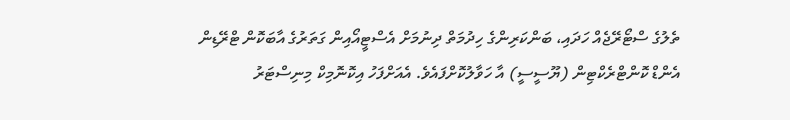ތެލުގެ ސްޓޯރޭޖެއް ހަދައި، ބަންކަރިންގެ ހިދުމަތް ދިނުމަށް އެސްޓީއޯއިން ގަތަރުގެ އާބަކޮން ޓްރޭޑިން އެންޑް ކޮންޓްރެކްޓިން (ޔޫސީސީ) އާ ހަވާލުކޮށްފައެވެ. އެއަށްފަހު އިކޮނޮމިކް މިނިސްޓަރު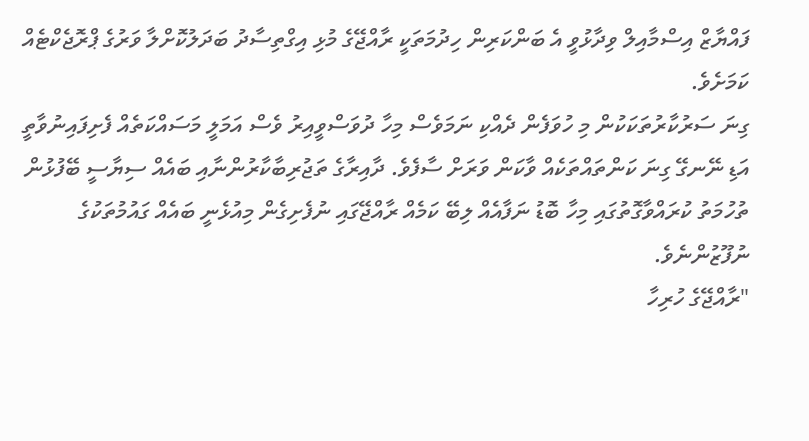ފައްޔާޒް އިސްމާއިލް ވިދާޅުވީ އެ ބަންކަރިން ހިދުމަތަކީ ރާއްޖޭގެ މުޅި އިގްތިސާދު ބަދަލުކޮށްލާ ވަރުގެ ޕްރޮޖެކްޓެއް ކަމަށެވެ.
ގިނަ ސަރުކާރުތަކަކުން މި ހުވަފެން ދެއްކި ނަމަވެސް މިހާ ދުވަސްވީއިރު ވެސް އަމަލީ މަސައްކަތެއް ފެށިފައިނުވާތީ އަޑި ނޭނގޭ ގިނަ ކަންތައްތަކެއް ވާކަން ވަރަށް ސާފެވެ. ދާއިރާގެ ތަޖުރިބާކާރުންނާއި ބައެއް ސިޔާސީ ބޭފުޅުން ތުހުމަތު ކުރައްވާގޮތުގައި މިހާ ބޮޑު ނަފާއެއް ލިބޭ ކަމެއް ރާއްޖޭގައި ނުފެށިގެން މިއުޅެނީ ބައެއް ގައުމުތަކުގެ ނުފޫޒުންނެވެ.
"ރާއްޖޭގެ ހުރިހާ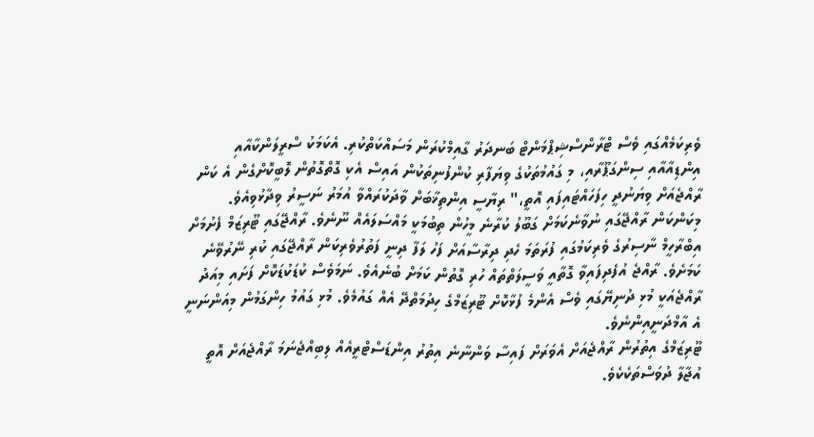ވެރިކަމެއްގައި ވެސް ޓްރާންސްޝިޕްމަންޓް ބަނދަރު ގާއިމްކުރަން މަސައްކަތްކުރި. އެކަމަކު ސްރީލަންކާއާއި އިންޑިއާއާއި ސިންގަޕޫރާއި، މި ގައުމުތަކުގެ ވިޔަފާރި ކުންފުނިތަކުން އައިސް އެކި ގޮތްގޮތުން ލޮބީކޮށްގެން އެ ކަން ރާއްޖެއަށް ވިޔަނުދީ ހިފަހައްޓައިފައި އޮތީ،" ރިޔާސީ އިންތިޚާބަށް ވާދަކުރައްވާ އުމަރު ނަސީރު ވިދާޅުވިއެވެ.
މިކަންކަން ރާއްޖޭގައި ނުވާނެކަމަށް ގަބޫލު ކުރާނެ މީހުން ތިބުމަކީ މައްސަލައެއް ނޫނެވެ. ރާއްޖޭގައި ޓޫރިޒަމް ފެށުމަށް އިބްރާހީމް ނާސިރުގެ ވެރިކަމުގައި ފުރަތަމަ ހެދި ދިރާސާއަށް ފަހު ލަފާ ދިނީ ފަތުރުވެރިކަން ރާއްޖޭގައި ކުރި ނޭރުވޭނެ ކަމަށެވެ. ރާއްޖެ އުފެދިފައިވާ ގޮތާއީ ވަސީލަތްތައް ހުރި ގޮތުން ކަމަށް ބުނެއެވެ. ނަމަވެސް ކުޑަކުޑަކޮށް ފަށައި މިއަދު ރާއްޖެއަކީ މުޅި ދުނިޔޭގައި ވެސް އެންމެ ފުޅާކޮށް ޓޫރިޒަމްގެ ހިދުމަތްދޭ އެއް ގައުމެވެ. މުޅި ގައުމު ހިންގަމުން މިއަންނަނީ އެ އާމްދަނީއިންނެވެ.
ޓޫރިޒަމްގެ އިތުރުން ރާއްޖެއަށް އެވަރަށް ފައިސާ ވަންނާނެ އިތުރު އިންޑަސްޓްރީއެއް ލިބިއްޖެނަމަ ރާއްޖެއަށް އޮތީ އުޖާލާ ދުވަސްތަކެކެވެ.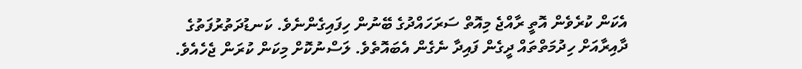އެކަން ކުރެވެން އޮތީ ރާއްޖެ މިއޮތް ސަރަހައްދުގެ ބޭނުން ހިފައިގެންނެވެ. ކަނޑުދަތުރުފަތުގެ ދާއިރާއަށް ހިދުމަތްތައް ދީގެން ފައިދާ ނެގެން އެބައޮތެވެ. ލަސްނުކޮށް މިކަން ކުރަން ޖެހެއެވެ.